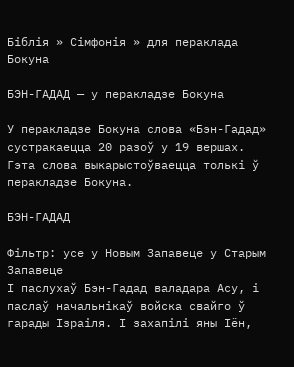Біблія » Сімфонія » для пераклада Бокуна

БЭН-ГАДАД — у перакладзе Бокуна

У перакладзе Бокуна слова «Бэн-Гадад» сустракаецца 20 разоў у 19 вершах.
Гэта слова выкарыстоўваецца толькі ў перакладзе Бокуна.

БЭН-ГАДАД

Фільтр: усе у Новым Запавеце у Старым Запавеце
І паслухаў Бэн-Гадад валадара Асу, і паслаў начальнікаў войска свайго ў гарады Ізраіля. І захапілі яны Іён,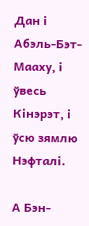Дан і Абэль-Бэт-Мааху, і ўвесь Кінэрэт, і ўсю зямлю Нэфталі.

А Бэн-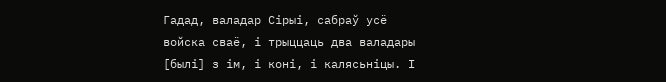Гадад, валадар Сірыі, сабраў усё войска сваё, і трыццаць два валадары [былі] з ім, і коні, і калясьніцы. І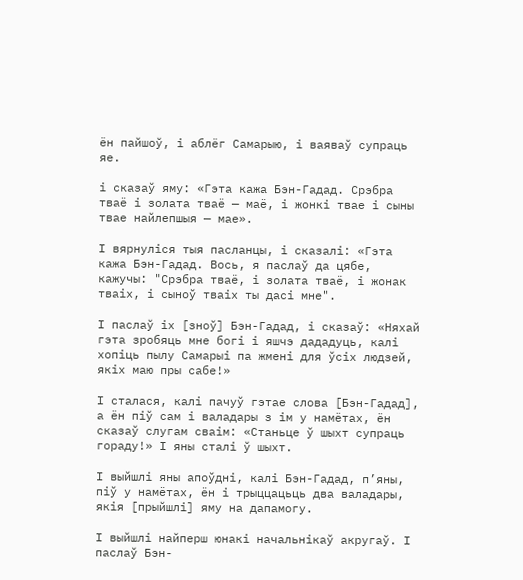ён пайшоў, і аблёг Самарыю, і ваяваў супраць яе.

і сказаў яму: «Гэта кажа Бэн-Гадад. Срэбра тваё і золата тваё — маё, і жонкі твае і сыны твае найлепшыя — мае».

І вярнуліся тыя пасланцы, і сказалі: «Гэта кажа Бэн-Гадад. Вось, я паслаў да цябе, кажучы: "Срэбра тваё, і золата тваё, і жонак тваіх, і сыноў тваіх ты дасі мне".

І паслаў іх [зноў] Бэн-Гадад, і сказаў: «Няхай гэта зробяць мне богі і яшчэ дададуць, калі хопіць пылу Самарыі па жмені для ўсіх людзей, якіх маю пры сабе!»

І сталася, калі пачуў гэтае слова [Бэн-Гадад], а ён піў сам і валадары з ім у намётах, ён сказаў слугам сваім: «Станьце ў шыхт супраць гораду!» І яны сталі ў шыхт.

І выйшлі яны апоўдні, калі Бэн-Гадад, п’яны, піў у намётах, ён і трыццацьць два валадары, якія [прыйшлі] яму на дапамогу.

І выйшлі найперш юнакі начальнікаў акругаў. І паслаў Бэн-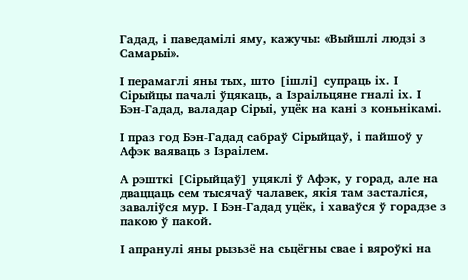Гадад, і паведамілі яму, кажучы: «Выйшлі людзі з Самарыі».

І перамаглі яны тых, што [ішлі] супраць іх. І Сірыйцы пачалі ўцякаць, а Ізраільцяне гналі іх. І Бэн-Гадад, валадар Сірыі, уцёк на кані з коньнікамі.

І праз год Бэн-Гадад сабраў Сірыйцаў, і пайшоў у Афэк ваяваць з Ізраілем.

А рэшткі [Сірыйцаў] уцяклі ў Афэк, у горад, але на дваццаць сем тысячаў чалавек, якія там засталіся, заваліўся мур. І Бэн-Гадад уцёк, і хаваўся ў горадзе з пакою ў пакой.

І апранулі яны рызьзё на сьцёгны свае і вяроўкі на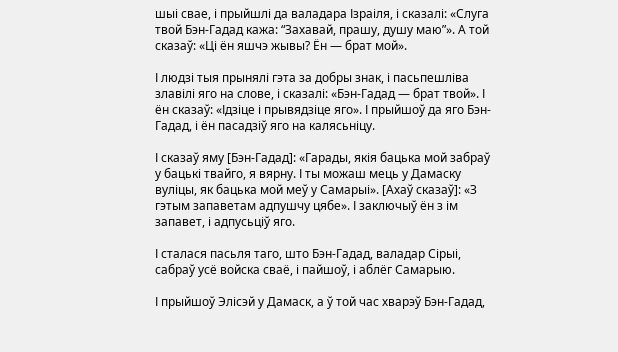шыі свае, і прыйшлі да валадара Ізраіля, і сказалі: «Слуга твой Бэн-Гадад кажа: “Захавай, прашу, душу маю”». А той сказаў: «Ці ён яшчэ жывы? Ён — брат мой».

І людзі тыя прынялі гэта за добры знак, і пасьпешліва злавілі яго на слове, і сказалі: «Бэн-Гадад — брат твой». І ён сказаў: «Ідзіце і прывядзіце яго». І прыйшоў да яго Бэн-Гадад, і ён пасадзіў яго на калясьніцу.

І сказаў яму [Бэн-Гадад]: «Гарады, якія бацька мой забраў у бацькі твайго, я вярну. І ты можаш мець у Дамаску вуліцы, як бацька мой меў у Самарыі». [Ахаў сказаў]: «З гэтым запаветам адпушчу цябе». І заключыў ён з ім запавет, і адпусьціў яго.

І сталася пасьля таго, што Бэн-Гадад, валадар Сірыі, сабраў усё войска сваё, і пайшоў, і аблёг Самарыю.

І прыйшоў Элісэй у Дамаск, а ў той час хварэў Бэн-Гадад,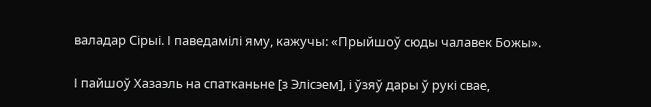валадар Сірыі. І паведамілі яму, кажучы: «Прыйшоў сюды чалавек Божы».

І пайшоў Хазаэль на спатканьне [з Элісэем], і ўзяў дары ў рукі свае,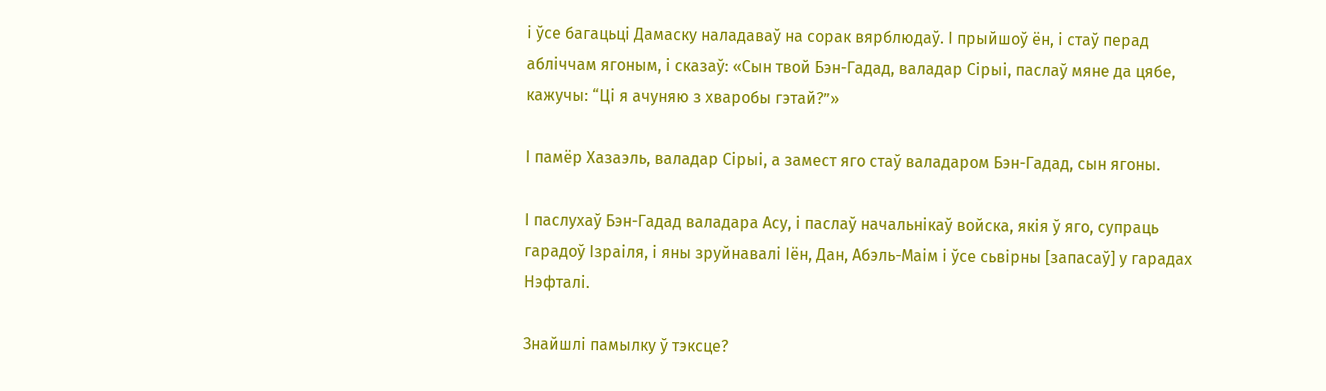і ўсе багацьці Дамаску наладаваў на сорак вярблюдаў. І прыйшоў ён, і стаў перад абліччам ягоным, і сказаў: «Сын твой Бэн-Гадад, валадар Сірыі, паслаў мяне да цябе, кажучы: “Ці я ачуняю з хваробы гэтай?”»

І памёр Хазаэль, валадар Сірыі, а замест яго стаў валадаром Бэн-Гадад, сын ягоны.

І паслухаў Бэн-Гадад валадара Асу, і паслаў начальнікаў войска, якія ў яго, супраць гарадоў Ізраіля, і яны зруйнавалі Іён, Дан, Абэль-Маім і ўсе сьвірны [запасаў] у гарадах Нэфталі.

Знайшлі памылку ў тэксце?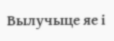Вылучыце яе і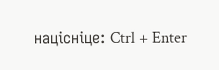націсніце: Ctrl + Enter